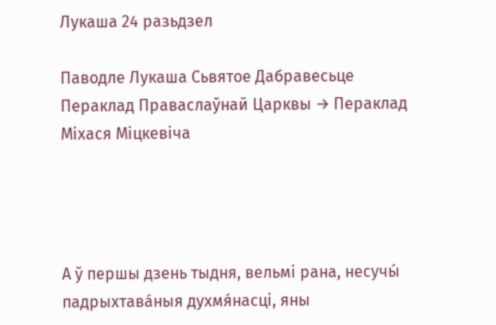Лукаша 24 разьдзел

Паводле Лукаша Сьвятое Дабравесьце
Пераклад Праваслаўнай Царквы → Пераклад Міхася Міцкевіча




А ў першы дзень тыдня, вельмі рана, несучы́ падрыхтава́ныя духмя́насці, яны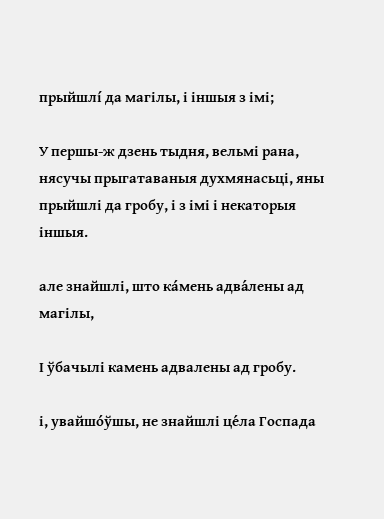прыйшлí да магілы, і іншыя з імі;

У першы-ж дзень тыдня, вельмі рана, нясучы прыгатаваныя духмянасьці, яны прыйшлі да гробу, і з імі і некаторыя іншыя.

але знайшлі, што ка́мень адва́лены ад магілы,

І ўбачылі камень адвалены ад гробу.

і, увайшо́ўшы, не знайшлі це́ла Госпада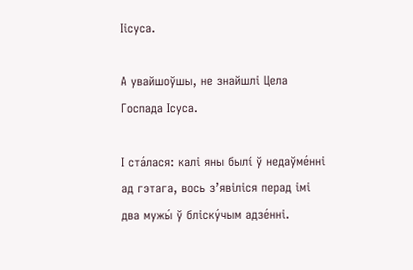Іісуса.

А увайшоўшы, не знайшлі Цела Госпада Ісуса.

І ста́лася: калі яны былí ў недаўме́нні ад гэтага, вось з’явіліся перад імі два мужы́ ў бліску́чым адзе́нні.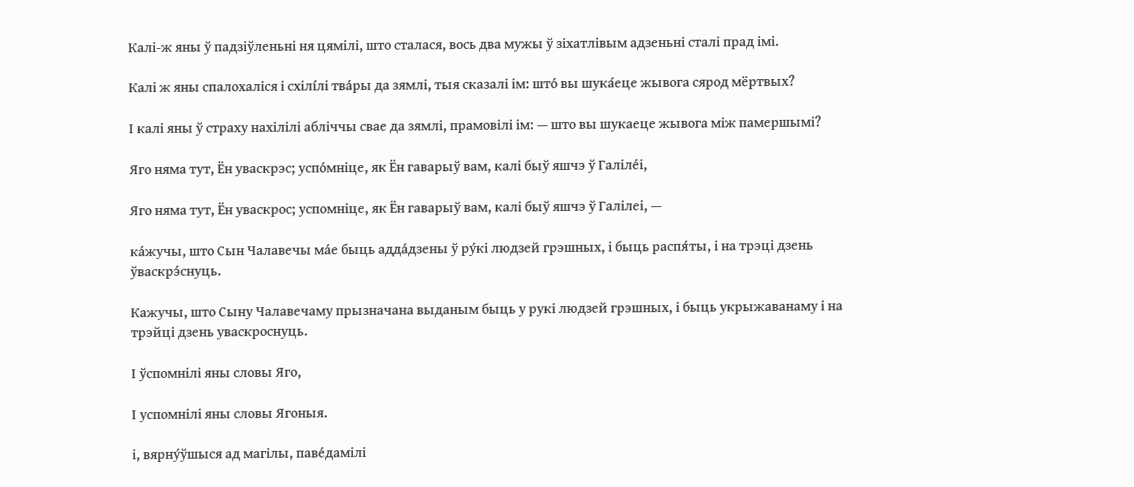Калі-ж яны ў падзіўленьні ня цямілі, што сталася, вось два мужы ў зіхатлівым адзеньні сталі прад імі.

Калі ж яны спалохаліся і схілíлі тва́ры да зямлі, тыя сказалі ім: што́ вы шука́еце жывога сярод мёртвых?

І калі яны ў страху нахілілі абліччы свае да зямлі, прамовілі ім: — што вы шукаеце жывога між памершымі?

Яго няма тут, Ён уваскрэс; успо́мніце, як Ён гаварыў вам, калі быў яшчэ ў Галіле́і,

Яго няма тут, Ён уваскрос; успомніце, як Ён гаварыў вам, калі быў яшчэ ў Галілеі, —

ка́жучы, што Сын Чалавечы ма́е быць адда́дзены ў ру́кі людзей грэшных, і быць распя́ты, і на трэці дзень ўваскрэ́снуць.

Кажучы, што Сыну Чалавечаму прызначана выданым быць у рукі людзей грэшных, і быць укрыжаванаму і на трэйці дзень уваскроснуць.

І ўспомнілі яны словы Яго,

І успомнілі яны словы Ягоныя.

і, вярну́ўшыся ад магілы, паве́дамілі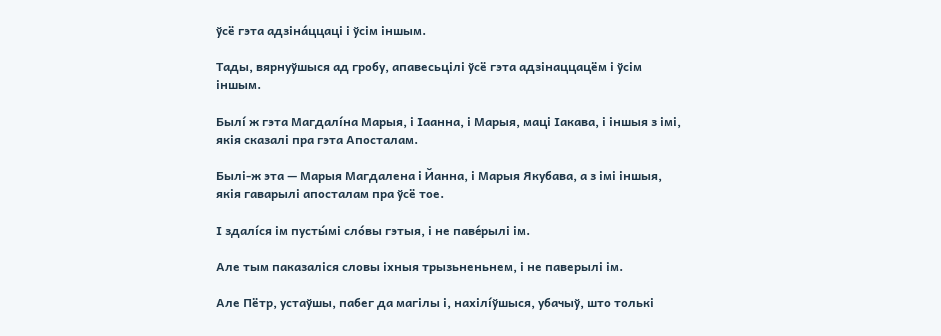ўсё гэта адзіна́ццаці і ўсім іншым.

Тады, вярнуўшыся ад гробу, апавесьцілі ўсё гэта адзінаццацём і ўсім іншым.

Былí ж гэта Магдалíна Марыя, і Іаанна, і Марыя, маці Іакава, і іншыя з імі, якія сказалі пра гэта Апосталам.

Былі-ж эта — Марыя Магдалена і Йанна, і Марыя Якубава, а з імі іншыя, якія гаварылі апосталам пра ўсё тое.

І здалíся ім пусты́мі сло́вы гэтыя, і не паве́рылі ім.

Але тым паказаліся словы іхныя трызьненьнем, і не паверылі ім.

Але Пётр, устаўшы, пабег да магілы і, нахілíўшыся, убачыў, што толькі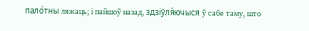пало́тны ляжаць; і пайшоў назад, здзіўля́ючыся ў сабе таму, што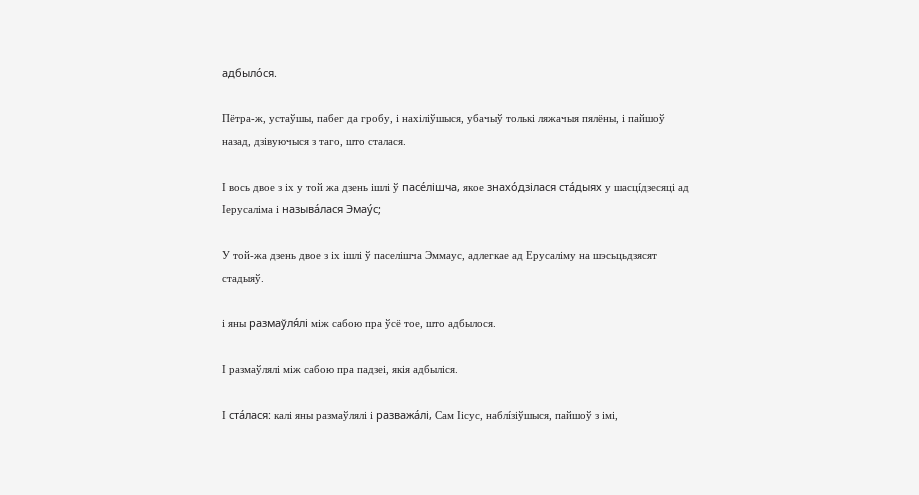адбыло́ся.

Пётра-ж, устаўшы, пабег да гробу, і нахіліўшыся, убачыў толькі ляжачыя пялёны, і пайшоў назад, дзівуючыся з таго, што сталася.

І вось двое з іх у той жа дзень ішлі ў пасе́лішча, якое знахо́дзілася ста́дыях у шасцíдзесяці ад Іерусаліма і называ́лася Эмау́с;

У той-жа дзень двое з іх ішлі ў паселішча Эммаус, адлегкае ад Ерусаліму на шэсьцьдзясят стадыяў.

і яны размаўля́лі між сабою пра ўсё тое, што адбылося.

І размаўлялі між сабою пра падзеі, якія адбыліся.

І ста́лася: калі яны размаўлялі і разважа́лі, Сам Іісус, наблíзіўшыся, пайшоў з імі,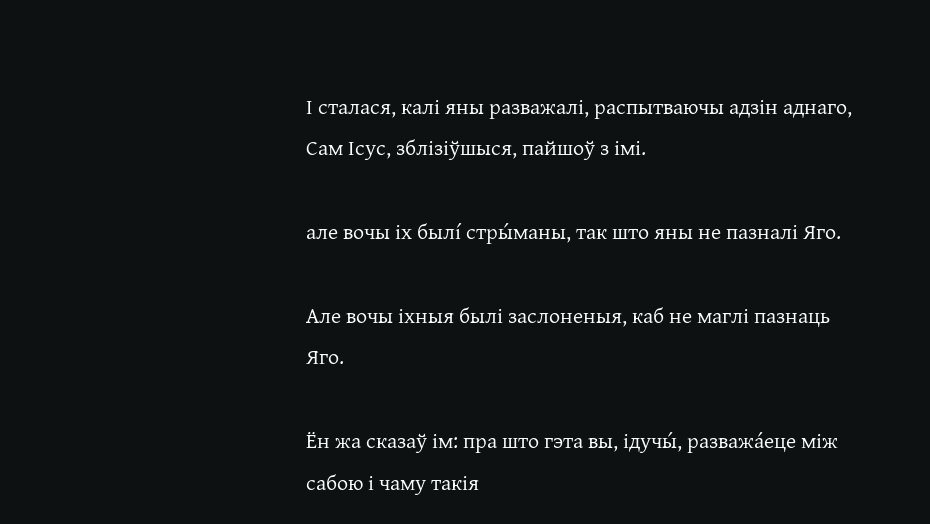І сталася, калі яны разважалі, распытваючы адзін аднаго, Сам Ісус, зблізіўшыся, пайшоў з імі.

але вочы іх былí стры́маны, так што яны не пазналі Яго.

Але вочы іхныя былі заслоненыя, каб не маглі пазнаць Яго.

Ён жа сказаў ім: пра што гэта вы, ідучы́, разважа́еце між сабою і чаму такія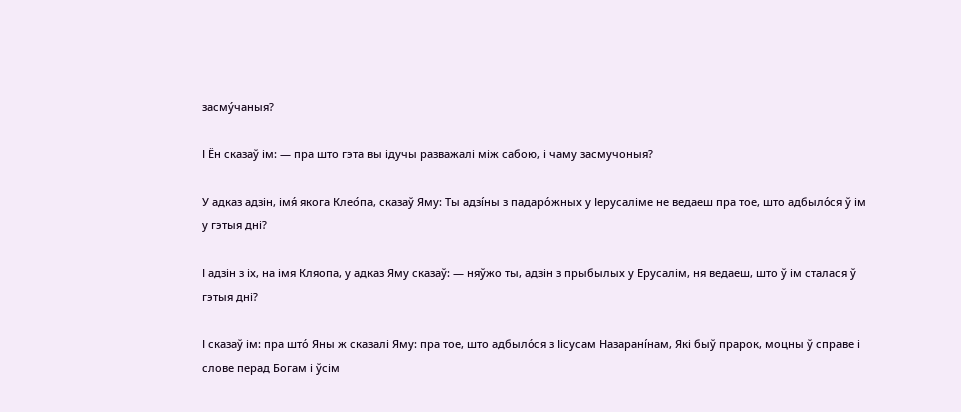засму́чаныя?

І Ён сказаў ім: — пра што гэта вы ідучы разважалі між сабою, і чаму засмучоныя?

У адказ адзін, імя́ якога Клео́па, сказаў Яму: Ты адзíны з падаро́жных у Іерусаліме не ведаеш пра тое, што адбыло́ся ў ім у гэтыя дні?

І адзін з іх, на імя Кляопа, у адказ Яму сказаў: — няўжо ты, адзін з прыбылых у Ерусалім, ня ведаеш, што ў ім сталася ў гэтыя дні?

І сказаў ім: пра што́ Яны ж сказалі Яму: пра тое, што адбыло́ся з Іісусам Назаранíнам, Які быў прарок, моцны ў справе і слове перад Богам і ўсім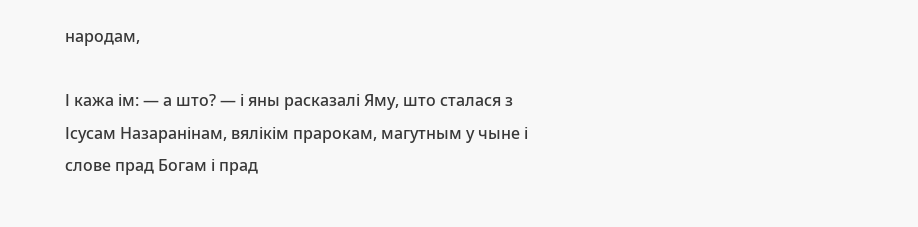народам,

І кажа ім: — а што? — і яны расказалі Яму, што сталася з Ісусам Назаранінам, вялікім прарокам, магутным у чыне і слове прад Богам і прад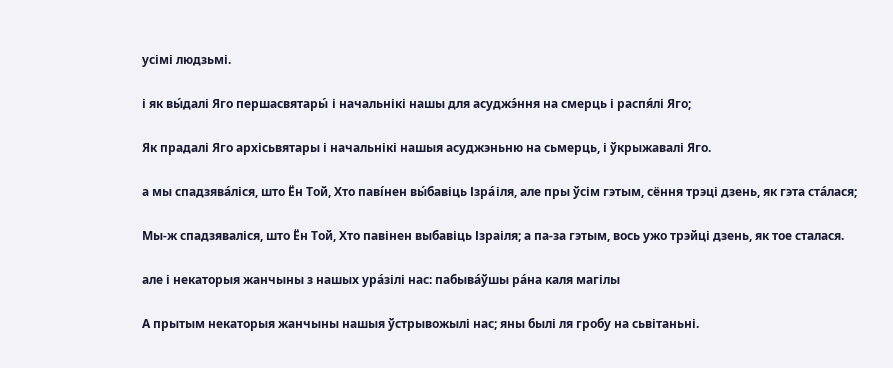усімі людзьмі.

і як вы́далі Яго першасвятары́ і начальнікі нашы для асуджэ́ння на смерць і распя́лі Яго;

Як прадалі Яго архісьвятары і начальнікі нашыя асуджэньню на сьмерць, і ўкрыжавалі Яго.

а мы спадзява́ліся, што Ён Той, Хто павíнен вы́бавіць Ізра́іля, але пры ўсім гэтым, сёння трэці дзень, як гэта ста́лася;

Мы-ж спадзяваліся, што Ён Той, Хто павінен выбавіць Ізраіля; а па-за гэтым, вось ужо трэйці дзень, як тое сталася.

але і некаторыя жанчыны з нашых ура́зілі нас: пабыва́ўшы ра́на каля магілы

А прытым некаторыя жанчыны нашыя ўстрывожылі нас; яны былі ля гробу на сьвітаньні.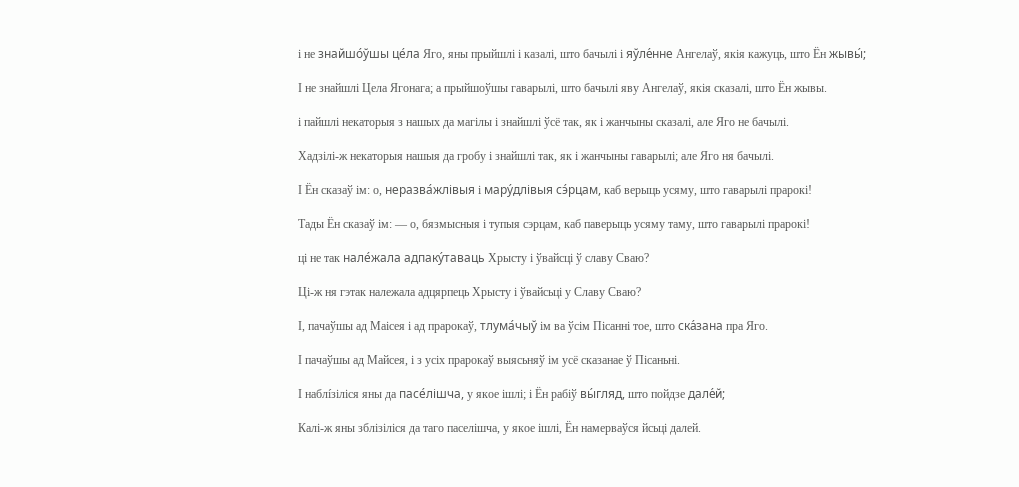і не знайшо́ўшы це́ла Яго, яны прыйшлі і казалі, што бачылі і яўле́нне Ангелаў, якія кажуць, што Ён жывы́;

І не знайшлі Цела Ягонага; а прыйшоўшы гаварылі, што бачылі яву Ангелаў, якія сказалі, што Ён жывы.

і пайшлі некаторыя з нашых да магілы і знайшлі ўсё так, як і жанчыны сказалі, але Яго не бачылі.

Хадзілі-ж некаторыя нашыя да гробу і знайшлі так, як і жанчыны гаварылі; але Яго ня бачылі.

І Ён сказаў ім: о, неразва́жлівыя і мару́длівыя сэ́рцам, каб верыць усяму, што гаварылі прарокі!

Тады Ён сказаў ім: — о, бязмысныя і тупыя сэрцам, каб паверыць усяму таму, што гаварылі прарокі!

ці не так нале́жала адпаку́таваць Хрысту і ўвайсці ў славу Сваю?

Ці-ж ня гэтак належала адцярпець Хрысту і ўвайсьці у Славу Сваю?

І, пачаўшы ад Маісея і ад прарокаў, тлума́чыў ім ва ўсім Пісанні тое, што ска́зана пра Яго.

І пачаўшы ад Майсея, і з усіх прарокаў выясьняў ім усё сказанае ў Пісаньні.

І наблíзіліся яны да пасе́лішча, у якое ішлі; і Ён рабіў вы́гляд, што пойдзе дале́й;

Калі-ж яны зблізіліся да таго паселішча, у якое ішлі, Ён намерваўся йсьці далей.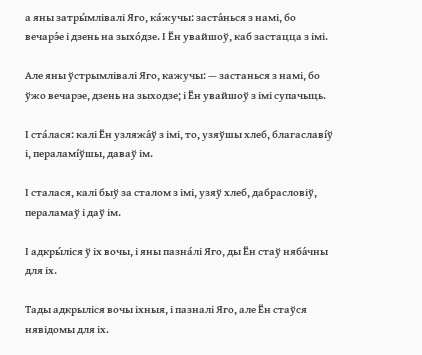а яны затры́млівалі Яго, ка́жучы: заста́нься з намі, бо вечарэ́е і дзень на зыхо́дзе. І Ён увайшоў, каб застацца з імі.

Але яны ўстрымлівалі Яго, кажучы: — застанься з намі, бо ўжо вечарэе, дзень на зыходзе; і Ён увайшоў з імі супачыць.

І ста́лася: калі Ён узляжа́ў з імі, то, узяўшы хлеб, благаславíў і, пераламíўшы, даваў ім.

І сталася, калі быў за сталом з імі, узяў хлеб, дабрасловіў, пераламаў і даў ім.

І адкры́ліся ў іх вочы, і яны пазна́лі Яго, ды Ён стаў няба́чны для іх.

Тады адкрыліся вочы іхныя, і пазналі Яго, але Ён стаўся нявідомы для іх.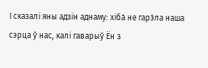І сказалі яны адзін аднаму: хіба́ не гарэ́ла наша сэрца ў нас, калі гаварыў Ён з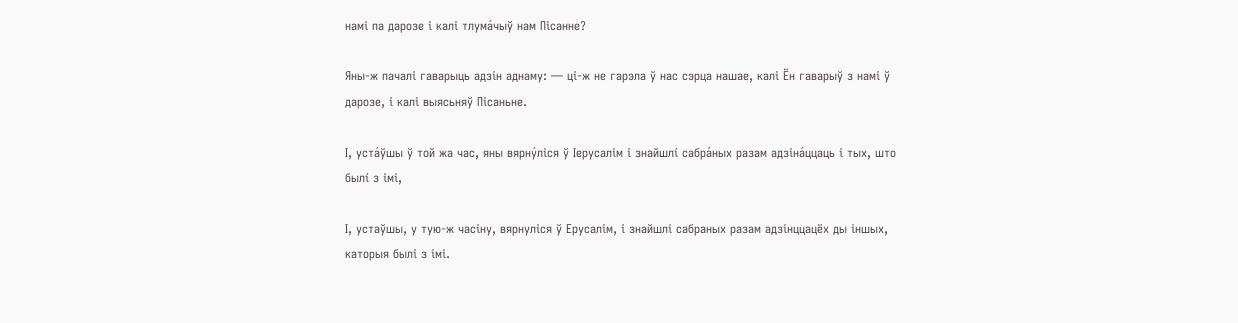намі па дарозе і калі тлума́чыў нам Пісанне?

Яны-ж пачалі гаварыць адзін аднаму: — ці-ж не гарэла ў нас сэрца нашае, калі Ён гаварыў з намі ў дарозе, і калі выясьняў Пісаньне.

І, уста́ўшы ў той жа час, яны вярну́ліся ў Іерусалім і знайшлí сабра́ных разам адзіна́ццаць і тых, што былí з імі,

І, устаўшы, у тую-ж часіну, вярнуліся ў Ерусалім, і знайшлі сабраных разам адзінццацёх ды іншых, каторыя былі з імі.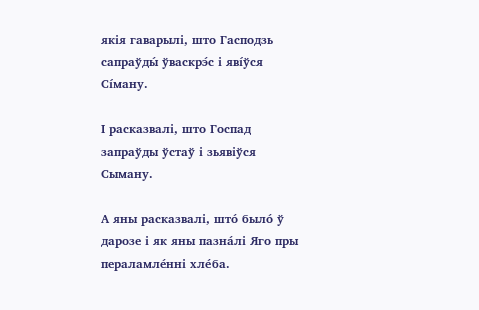якія гаварылі, што Гасподзь сапраўды́ ўваскрэ́с і явíўся Сíману.

І расказвалі, што Госпад запраўды ўстаў і зьявіўся Сыману.

А яны расказвалі, што́ было́ ў дарозе і як яны пазна́лі Яго пры пераламле́нні хле́ба.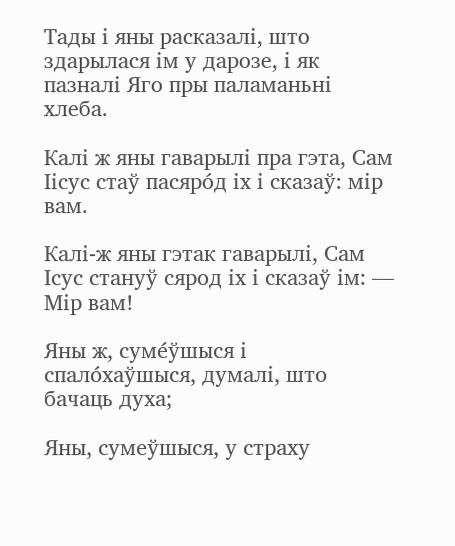Тады і яны расказалі, што здарылася ім у дарозе, і як пазналі Яго пры паламаньні хлеба.

Калі ж яны гаварылі пра гэта, Сам Іісус стаў пасяро́д іх і сказаў: мір вам.

Калі-ж яны гэтак гаварылі, Сам Ісус стануў сярод іх і сказаў ім: — Мір вам!

Яны ж, суме́ўшыся і спало́хаўшыся, думалі, што бачаць духа;

Яны, сумеўшыся, у страху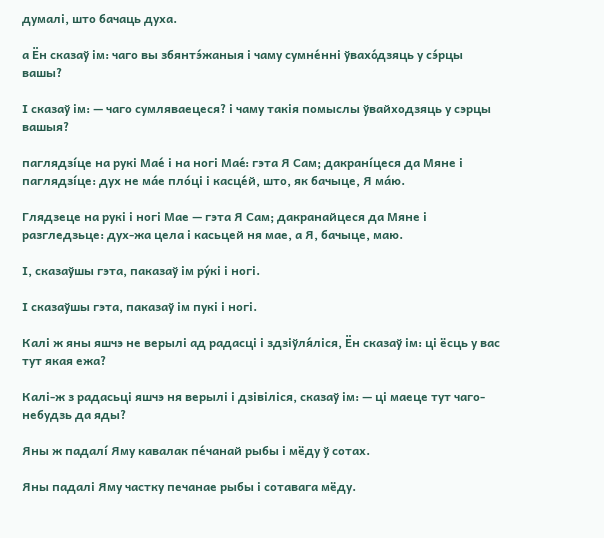думалі, што бачаць духа.

а Ён сказаў ім: чаго вы збянтэ́жаныя і чаму сумне́нні ўвахо́дзяць у сэ́рцы вашы?

І сказаў ім: — чаго сумляваецеся? і чаму такія помыслы ўвайходзяць у сэрцы вашыя?

паглядзíце на рукі Мае́ і на ногі Мае́: гэта Я Сам; дакранíцеся да Мяне і паглядзíце: дух не ма́е пло́ці і касце́й, што, як бачыце, Я ма́ю.

Глядзеце на рукі і ногі Мае — гэта Я Сам; дакранайцеся да Мяне і разгледзьце: дух-жа цела і касьцей ня мае, а Я, бачыце, маю.

І, сказаўшы гэта, паказаў ім ру́кі і ногі.

І сказаўшы гэта, паказаў ім пукі і ногі.

Калі ж яны яшчэ не верылі ад радасці і здзіўля́ліся, Ён сказаў ім: ці ёсць у вас тут якая ежа?

Калі-ж з радасьці яшчэ ня верылі і дзівіліся, сказаў ім: — ці маеце тут чаго-небудзь да яды?

Яны ж падалí Яму кавалак пе́чанай рыбы і мёду ў сотах.

Яны падалі Яму частку печанае рыбы і сотавага мёду.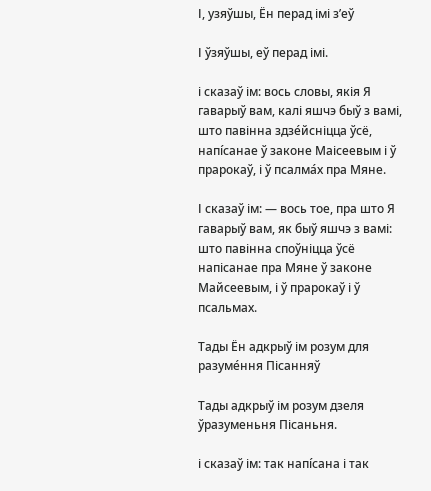І, узяўшы, Ён перад імі з’еў

І ўзяўшы, еў перад імі.

і сказаў ім: вось словы, якія Я гаварыў вам, калі яшчэ быў з вамі, што павінна здзе́йсніцца ўсё, напíсанае ў законе Маісеевым і ў прарокаў, і ў псалма́х пра Мяне.

І сказаў ім: — вось тое, пра што Я гаварыў вам, як быў яшчэ з вамі: што павінна споўніцца ўсё напісанае пра Мяне ў законе Майсеевым, і ў прарокаў і ў псальмах.

Тады Ён адкрыў ім розум для разуме́ння Пісанняў

Тады адкрыў ім розум дзеля ўразуменьня Пісаньня.

і сказаў ім: так напíсана і так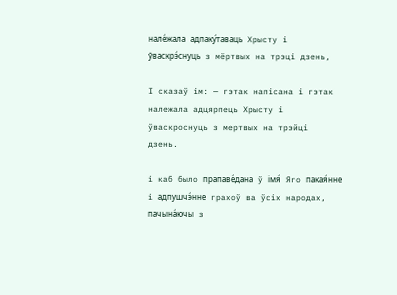нале́жала адпаку́таваць Хрысту і ўваскрэ́снуць з мёртвых на трэці дзень,

І сказаў ім: — гэтак напісана і гэтак належала адцярпець Хрысту і ўваскроснуць з мертвых на трэйці дзень.

і каб было прапаве́дана ў імя́ Яго пакая́нне і адпушчэ́нне грахоў ва ўсіх народах, пачына́ючы з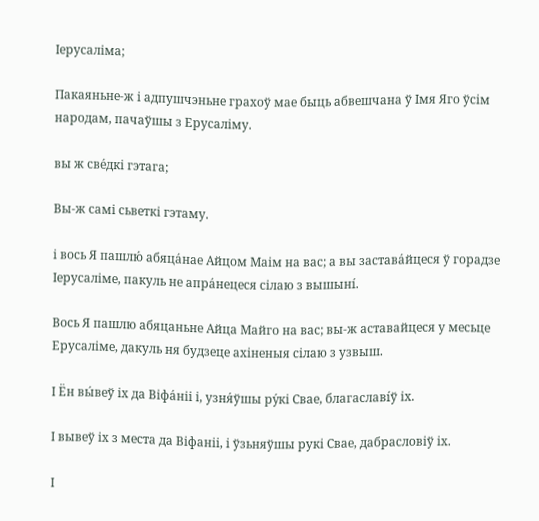Іерусаліма;

Пакаяньне-ж і адпушчэньне грахоў мае быць абвешчана ў Імя Яго ўсім народам, пачаўшы з Ерусаліму.

вы ж све́дкі гэтага;

Вы-ж самі сьветкі гэтаму.

і вось Я пашлю́ абяца́нае Айцом Маім на вас; а вы застава́йцеся ў горадзе Іерусаліме, пакуль не апра́нецеся сілаю з вышынí.

Вось Я пашлю абяцаньне Айца Майго на вас; вы-ж аставайцеся у месьце Ерусаліме, дакуль ня будзеце ахіненыя сілаю з узвыш.

І Ён вы́веў іх да Віфа́ніі і, узня́ўшы ру́кі Свае, благаславíў іх.

І вывеў іх з места да Віфаніі, і ўзьняўшы рукі Свае, дабрасловіў іх.

І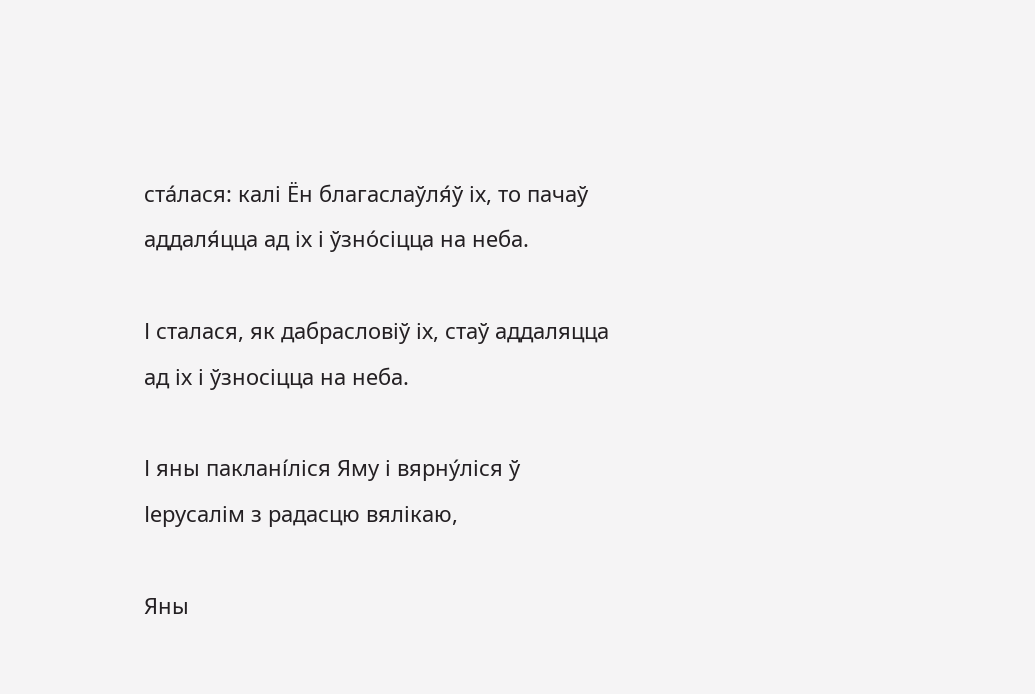ста́лася: калі Ён благаслаўля́ў іх, то пачаў аддаля́цца ад іх і ўзно́сіцца на неба.

І сталася, як дабрасловіў іх, стаў аддаляцца ад іх і ўзносіцца на неба.

І яны пакланíліся Яму і вярну́ліся ў Іерусалім з радасцю вялікаю,

Яны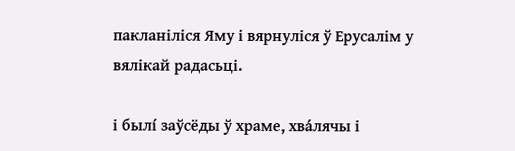пакланіліся Яму і вярнуліся ў Ерусалім у вялікай радасьці.

і былí заўсёды ў храме, хва́лячы і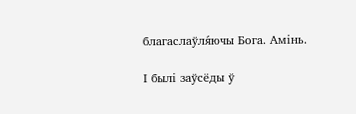благаслаўля́ючы Бога. Амінь.

І былі заўсёды ў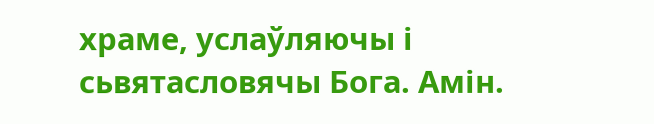храме, услаўляючы і сьвятасловячы Бога. Амін.